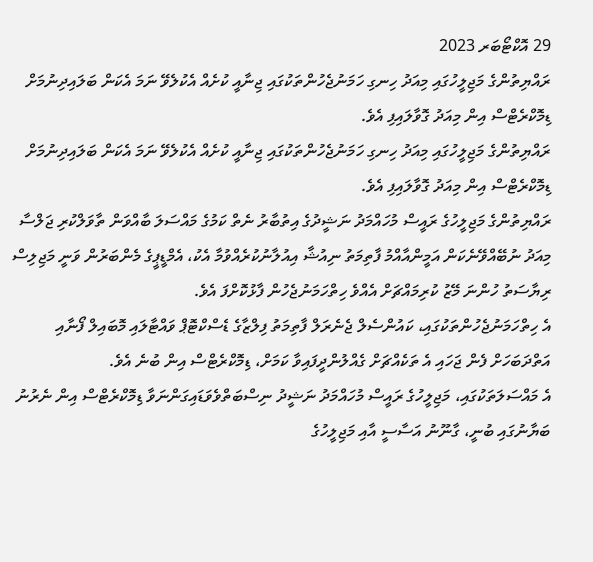29 އޮކްޓޯބަރ 2023
ރައްޔިތުންގެ މަޖިލީހުގައި މިއަދު ހިނގި ހަމަނުޖެހުންތަކުގައި ޖިނާއީ ކުށެއް އެކުލެވޭ ނަމަ އެކަން ބަލައިދިނުމަށް ޑިމޮކްރެޓްސް އިން މިއަދު ގޮވާލައިފި އެވެ.
ރައްޔިތުންގެ މަޖިލީހުގައި މިއަދު ހިނގި ހަމަނުޖެހުންތަކުގައި ޖިނާއީ ކުށެއް އެކުލެވޭ ނަމަ އެކަން ބަލައިދިނުމަށް ޑިމޮކްރެޓްސް އިން މިއަދު ގޮވާލައިފި އެވެ.
ރައްޔިތުންގެ މަޖިލީހުގެ ރައީސް މުހައްމަދު ނަޝީދުގެ އިތުބާރު ނެތް ކަމުގެ މައްސަލަ ބާއްވަން ތާވަލްކުރި ޖަލްސާ މިއަދު ނުބޭއްވޭނެކަން އަމީންއާއްމު ފާތިމަތު ނިއުޝާ އިއުލާނުކުރެއްވުމާ އެކު، އެމްޑީޕީގެ މެންބަރުން ވަނީ މަޖިލިސް ރިޔާސަތު ހުންނަ މޭޒު ކުރިމައްޗަށް އެއްވެ ހިތްހަމަނުޖެހުން ފާޅުކޮށްފަ އެވެ.
އެ ހިތްހަމަނުޖެހުންތަކުގައި، ކައުންސެލް ޖެނެރަލް ފާތިމަތު ފިލްޒާގެ ޑެސްކްޓޮޕް ވައްޓާލައި މޮބައިލް ފޯނާއި އަތްދަބަހަށް ފެން ޖަހައި އެ ތަކެއްޗަށް ގެއްލުންދީފައިވާ ކަމަށް، ޑިމޮކްރެޓްސް އިން ބުނެ އެވެ.
އެ މައްސަލަތަކުގައި، މަޖިލީހުގެ ރައީސް މުހައްމަދު ނަޝީދު ނިސްބަތްވެވަޑައިގަންނަވާ ޑިމޮކްރެޓްސް އިން ނެރުނު ބަޔާނުގައި ބުނީ، ގާނޫނު އަސާސީ އާއި މަޖިލީހުގެ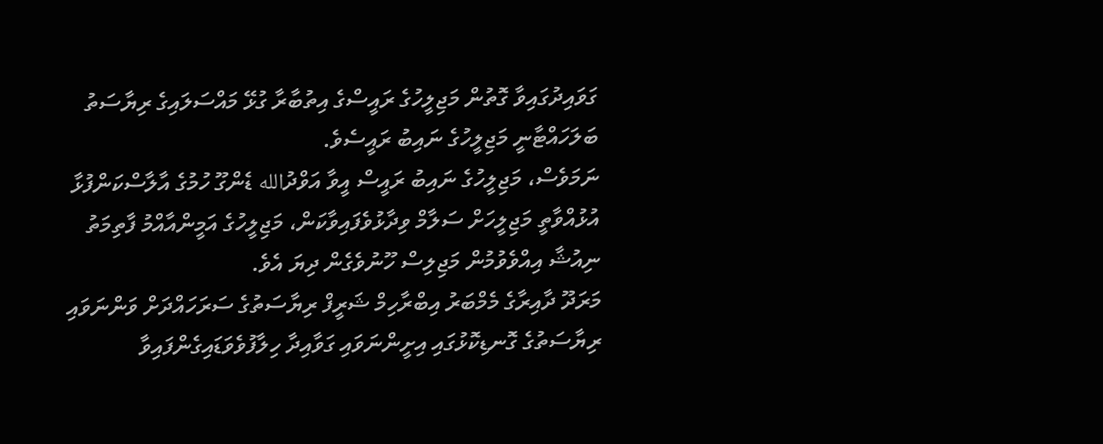ގަވައިދުގައިވާ ގޮތުން މަޖިލީހުގެ ރައީސްގެ އިތުބާރާ ގުޅޭ މައްސަލައިގެ ރިޔާސަތު ބަލަހައްޓާނީ މަޖިލީހުގެ ނައިބު ރައީސެވެ.
ނަމަވެސް، މަޖިލީހުގެ ނައިބު ރައީސް އީވާ އަވްދުالله ޑެންގޫ ހުމުގެ އާލާސްކަންފުޅާ އުޅުއްވާތީ މަޖިލީހަށް ސަލާމް ވިދާޅުވެފައިވާކަން، މަޖިލީހުގެ އަމީންއާއްމު ފާތިމަތު ނިއުޝާ އިއްވެވުމުން މަޖިލިސް ހޫނުވެގެން ދިޔަ އެވެ.
މަރަދޫ ދާއިރާގެ މެމްބަރު އިބްރާހިމް ޝަރީފް ރިޔާސަތުގެ ސަރަހައްދަށް ވަންނަވައި ރިޔާސަތުގެ ގޮނޑިކޮޅުގައި އިށީންނަވައި ގަވާއިދާ ހިލާފުވެވަޑައިގެންފައިވާ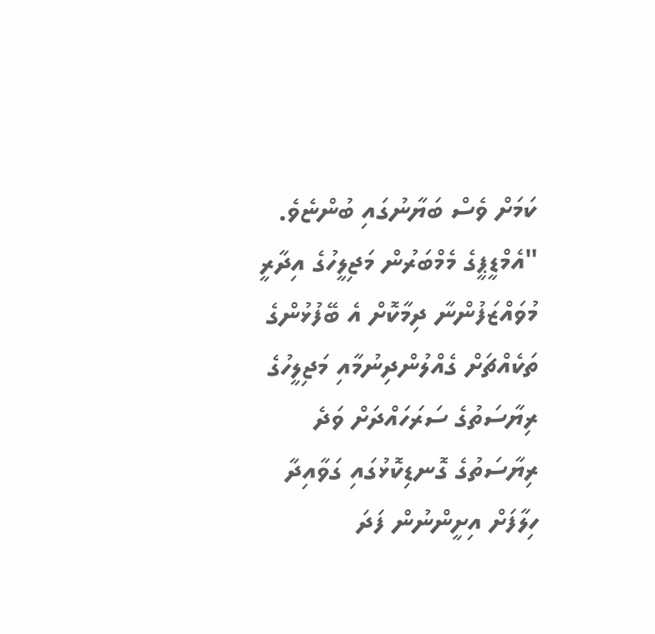ކަމަށް ވެސް ބަޔާނުގައި ބުންޏެވެ.
"އެމްޑީޕީގެ މެމްބަރުން މަޖިލީހުގެ އިދާރީ މުވައްޒަފުންނާ ދިމާކޮށް އެ ބޭފުޅުންގެ ތަކެއްޗަށް ގެއްލުންދިނުމާއި މަޖިލީހުގެ ރިޔާސަތުގެ ސަރަހައްދަށް ވަދެ ރިޔާސަތުގެ ގޮނޑިކޮޅުގައި ގަވާއިދާ ހިލާފަށް އިށީންނުން ފަދަ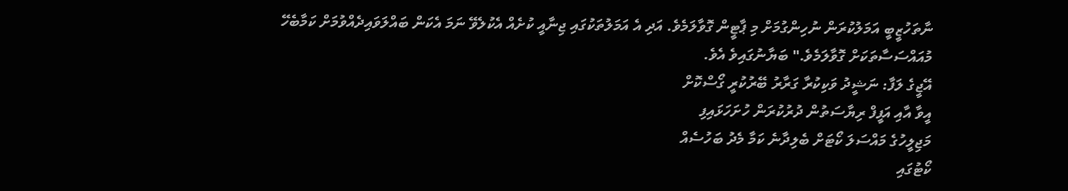ނާތަހުޒީބީ އަމަލުކުރަން ނުހިންގުމަށް މި ޕާޓީން ގޮވާލަމެވެ. އަދި އެ އަމަލުތަކުގައި ޖިނާއީ ކުށެއް އެކުލެވޭ ނަމަ އެކަން ބައްލަވައިދެއްވުމަށް ކަމާބެހޭ މުއައްސަސާތަކަށް ގޮވާލަމެވެ." ބަޔާނުގައިވެ އެވެ.
އޭޖީގެ ލަފާ: ނަޝީދު ވަކިކުރާ ގަރާރު ބޭރުކުރީ ގޯސްކޮށް
އީވާ އާއި އަފީފް ރިޔާސަތުން ދުރުކުރަން ހުށަހަޅައިފި
މަޖިލީހުގެ މައްސަލަ ކޯޓަށް ބެލިދާނެ ކަމާ މެދު ބަހުސެއް
ކޯޓުގައި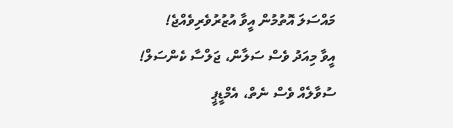މައްސަލަ އޮތުމުން އީވާ އުޒުރުވެރިވެއްޖެ!
އީވާ މިއަދު ވެސް ސަލާން، ޖަލްސާ ކެންސަލް!
ސުވާލެއް ވެސް ނެތް، އެމްޑީޕީ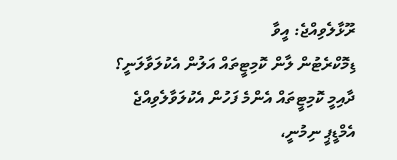ރޫޅާލެވިއްޖެ: އީވާ
ޑިމޮކްރެޓުން ލާން ކޮމިޓީތައް އަލުން އެކުލަވާލަނީ؟
ދާއިމީ ކޮމިޓީތައް އެންމެ ފަހުން އެކުލަވާލެވިއްޖެ
އެމްޑީޕީ ނިމުނީ،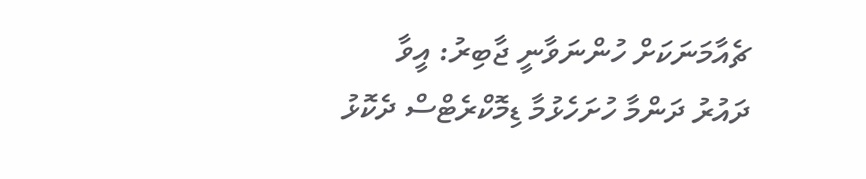ޗެއާމަނަކަށް ހުންނަވާނީ ޖާބިރު: އީވާ
ދައުރު ދަންމާ ހުށަހެޅުމާ ޑިމޮކްރެޓްސް ދެކޮޅު